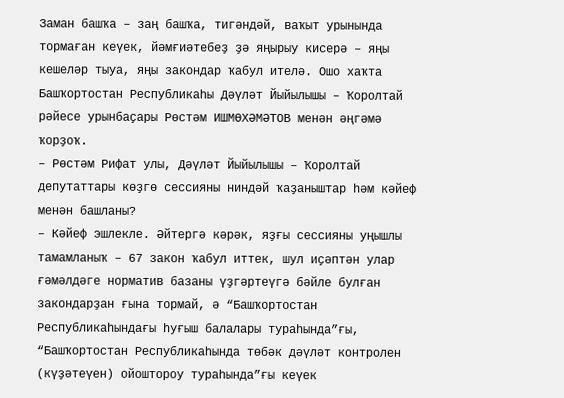Заман башҡа – заң башҡа, тигәндәй, ваҡыт урынында тормаған кеүек, йәмғиәтебеҙ ҙә яңырыу кисерә – яңы кешеләр тыуа, яңы закондар ҡабул ителә. Ошо хаҡта Башҡортостан Республикаһы Дәүләт Йыйылышы – Ҡоролтай рәйесе урынбаҫары Рөстәм ИШМӨХӘМӘТОВ менән әңгәмә ҡорҙоҡ.
– Рөстәм Рифат улы, Дәүләт Йыйылышы – Ҡоролтай депутаттары көҙгө сессияны ниндәй ҡаҙаныштар һәм кәйеф менән башланы?
– Кәйеф эшлекле. Әйтергә кәрәк, яҙғы сессияны уңышлы тамамланыҡ – 67 закон ҡабул иттек, шул иҫәптән улар ғәмәлдәге норматив базаны үҙгәртеүгә бәйле булған закондарҙан ғына тормай, ә “Башҡортостан Республикаһындағы һуғыш балалары тураһында”ғы, “Башҡортостан Республикаһында төбәк дәүләт контролен (күҙәтеүен) ойоштороу тураһында”ғы кеүек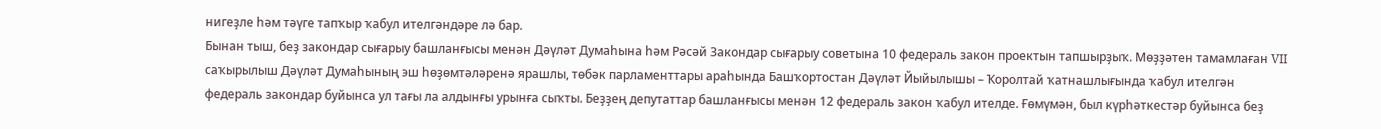нигеҙле һәм тәүге тапҡыр ҡабул ителгәндәре лә бар.
Бынан тыш, беҙ закондар сығарыу башланғысы менән Дәүләт Думаһына һәм Рәсәй Закондар сығарыу советына 10 федераль закон проектын тапшырҙыҡ. Мөҙҙәтен тамамлаған VII саҡырылыш Дәүләт Думаһының эш һөҙөмтәләренә ярашлы, төбәк парламенттары араһында Башҡортостан Дәүләт Йыйылышы – Ҡоролтай ҡатнашлығында ҡабул ителгән федераль закондар буйынса ул тағы ла алдынғы урынға сыҡты. Беҙҙең депутаттар башланғысы менән 12 федераль закон ҡабул ителде. Ғөмүмән, был күрһәткестәр буйынса беҙ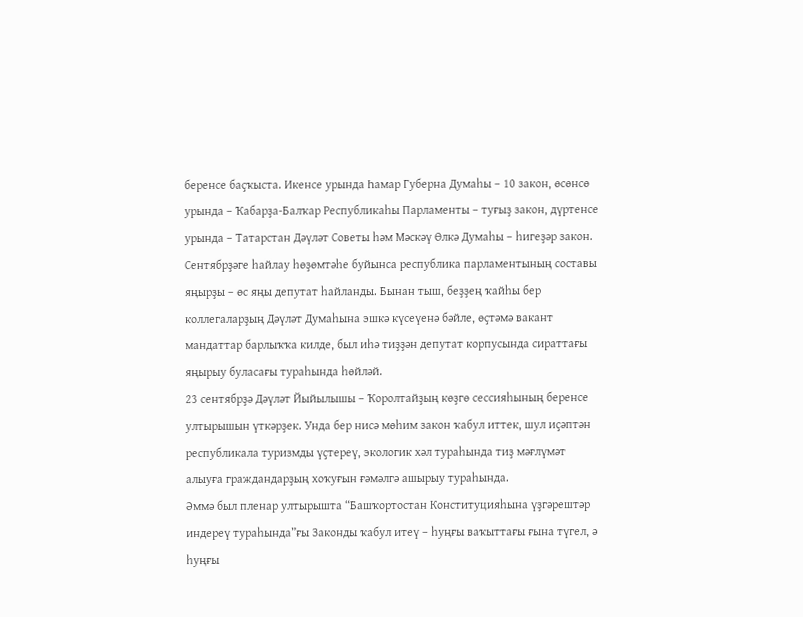беренсе баҫҡыста. Икенсе урында Һамар Губерна Думаһы – 10 закон, өсөнсө урында – Ҡабарҙа-Балҡар Республикаһы Парламенты – туғыҙ закон, дүртенсе урында – Татарстан Дәүләт Советы һәм Мәскәү Өлкә Думаһы – һигеҙәр закон.
Сентябрҙәге һайлау һөҙөмтәһе буйынса республика парламентының составы яңырҙы – өс яңы депутат һайланды. Бынан тыш, беҙҙең ҡайһы бер коллегаларҙың Дәүләт Думаһына эшкә күсеүенә бәйле, өҫтәмә вакант мандаттар барлыҡҡа килде, был иһә тиҙҙән депутат корпусында сираттағы яңырыу буласағы тураһында һөйләй.
23 сентябрҙә Дәүләт Йыйылышы – Ҡоролтайҙың көҙгө сессияһының беренсе ултырышын үткәрҙек. Унда бер нисә мөһим закон ҡабул иттек, шул иҫәптән республикала туризмды үҫтереү, экологик хәл тураһында тиҙ мәғлүмәт алыуға граждандарҙың хоҡуғын ғәмәлгә ашырыу тураһында.
Әммә был пленар ултырышта “Башҡортостан Конституцияһына үҙгәрештәр индереү тураһында”ғы Законды ҡабул итеү – һуңғы ваҡыттағы ғына түгел, ә һуңғы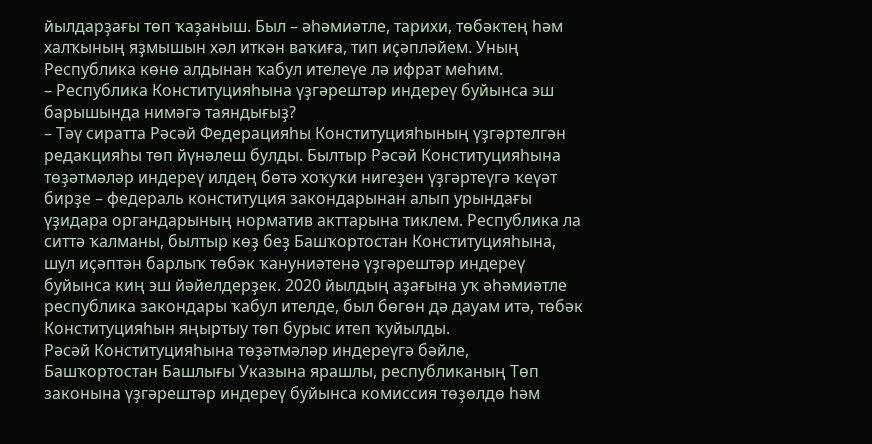йылдарҙағы төп ҡаҙаныш. Был – әһәмиәтле, тарихи, төбәктең һәм халҡының яҙмышын хәл иткән ваҡиға, тип иҫәпләйем. Уның Республика көнө алдынан ҡабул ителеүе лә ифрат мөһим.
– Республика Конституцияһына үҙгәрештәр индереү буйынса эш барышында нимәгә таяндығыҙ?
– Тәү сиратта Рәсәй Федерацияһы Конституцияһының үҙгәртелгән редакцияһы төп йүнәлеш булды. Былтыр Рәсәй Конституцияһына төҙәтмәләр индереү илдең бөтә хоҡуҡи нигеҙен үҙгәртеүгә ҡеүәт бирҙе – федераль конституция закондарынан алып урындағы үҙидара органдарының норматив акттарына тиклем. Республика ла ситтә ҡалманы, былтыр көҙ беҙ Башҡортостан Конституцияһына, шул иҫәптән барлыҡ төбәк ҡануниәтенә үҙгәрештәр индереү буйынса киң эш йәйелдерҙек. 2020 йылдың аҙағына уҡ әһәмиәтле республика закондары ҡабул ителде, был бөгөн дә дауам итә, төбәк Конституцияһын яңыртыу төп бурыс итеп ҡуйылды.
Рәсәй Конституцияһына төҙәтмәләр индереүгә бәйле, Башҡортостан Башлығы Указына ярашлы, республиканың Төп законына үҙгәрештәр индереү буйынса комиссия төҙөлдө һәм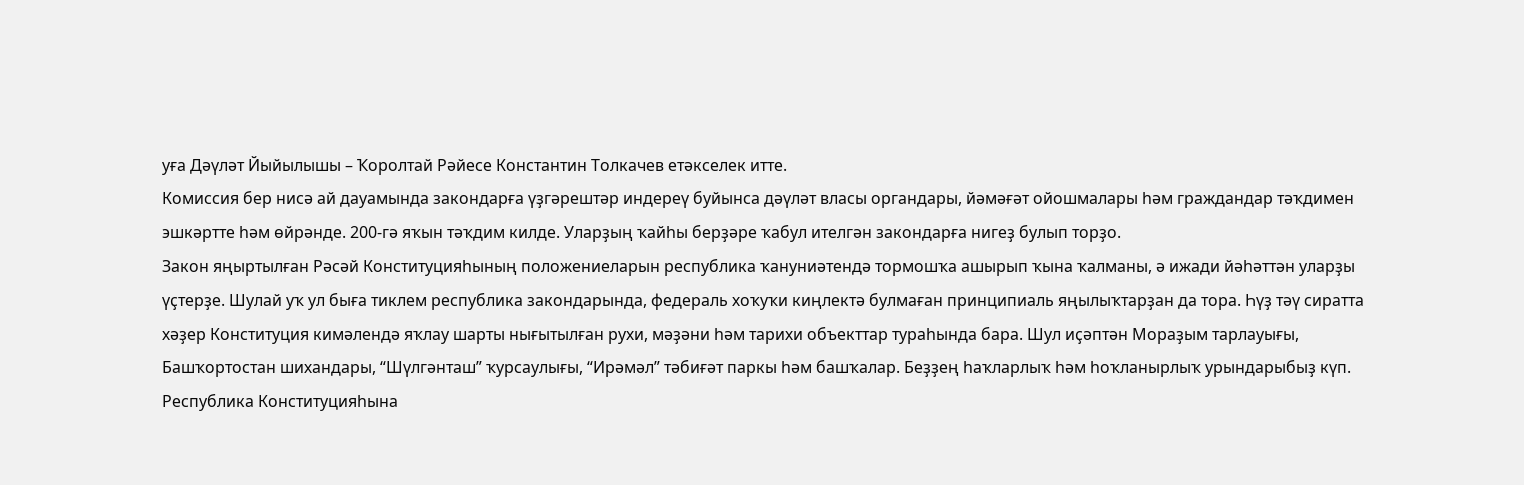уға Дәүләт Йыйылышы – Ҡоролтай Рәйесе Константин Толкачев етәкселек итте.
Комиссия бер нисә ай дауамында закондарға үҙгәрештәр индереү буйынса дәүләт власы органдары, йәмәғәт ойошмалары һәм граждандар тәҡдимен эшкәртте һәм өйрәнде. 200-гә яҡын тәҡдим килде. Уларҙың ҡайһы берҙәре ҡабул ителгән закондарға нигеҙ булып торҙо.
Закон яңыртылған Рәсәй Конституцияһының положениеларын республика ҡануниәтендә тормошҡа ашырып ҡына ҡалманы, ә ижади йәһәттән уларҙы үҫтерҙе. Шулай уҡ ул быға тиклем республика закондарында, федераль хоҡуҡи киңлектә булмаған принципиаль яңылыҡтарҙан да тора. Һүҙ тәү сиратта хәҙер Конституция кимәлендә яҡлау шарты нығытылған рухи, мәҙәни һәм тарихи объекттар тураһында бара. Шул иҫәптән Мораҙым тарлауығы, Башҡортостан шихандары, “Шүлгәнташ” ҡурсаулығы, “Ирәмәл” тәбиғәт паркы һәм башҡалар. Беҙҙең һаҡларлыҡ һәм һоҡланырлыҡ урындарыбыҙ күп.
Республика Конституцияһына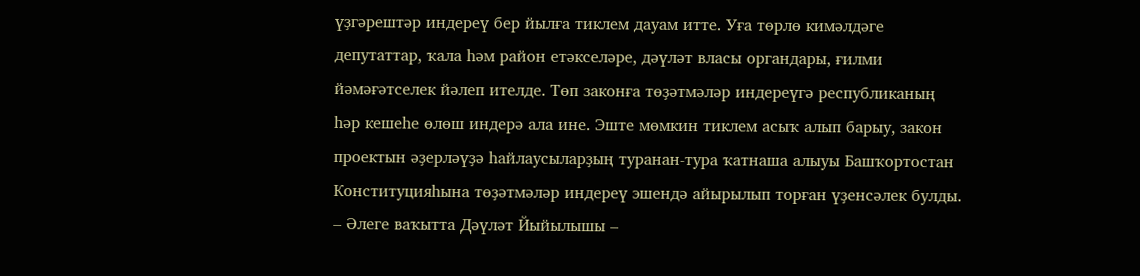үҙгәрештәр индереү бер йылға тиклем дауам итте. Уға төрлө кимәлдәге депутаттар, ҡала һәм район етәкселәре, дәүләт власы органдары, ғилми йәмәғәтселек йәлеп ителде. Төп законға төҙәтмәләр индереүгә республиканың һәр кешеһе өлөш индерә ала ине. Эште мөмкин тиклем асыҡ алып барыу, закон проектын әҙерләүҙә һайлаусыларҙың туранан-тура ҡатнаша алыуы Башҡортостан Конституцияһына төҙәтмәләр индереү эшендә айырылып торған үҙенсәлек булды.
– Әлеге ваҡытта Дәүләт Йыйылышы –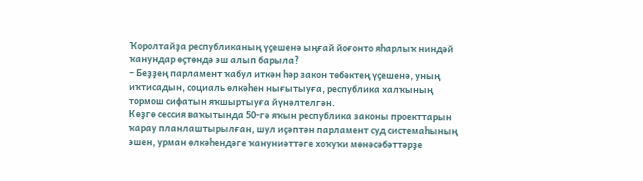Ҡоролтайҙа республиканың үҫешенә ыңғай йоғонто яһарлыҡ ниндәй ҡанундар өҫтөндә эш алып барыла?
– Беҙҙең парламент ҡабул иткән һәр закон төбәктең үҫешенә, уның иҡтисадын, социаль өлкәһен нығытыуға, республика халҡының тормош сифатын яҡшыртыуға йүнәлтелгән.
Көҙгө сессия ваҡытында 50-гә яҡын республика законы проекттарын ҡарау планлаштырылған, шул иҫәптән парламент суд системаһының эшен, урман өлкәһендәге ҡануниәттәге хоҡуҡи мөнәсәбәттәрҙе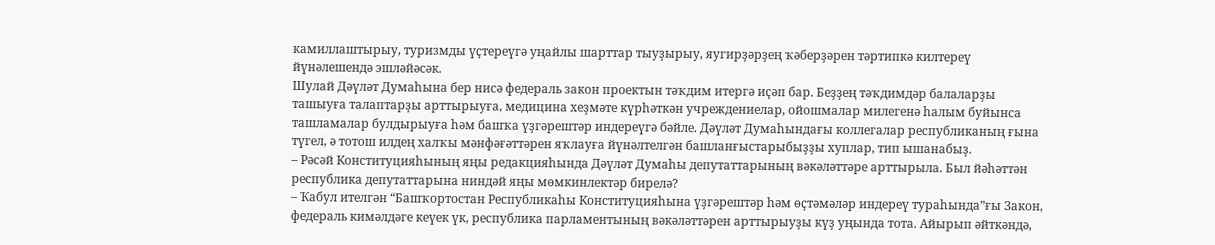камиллаштырыу, туризмды үҫтереүгә уңайлы шарттар тыуҙырыу, яугирҙәрҙең ҡәберҙәрен тәртипкә килтереү йүнәлешендә эшләйәсәк.
Шулай Дәүләт Думаһына бер нисә федераль закон проектын тәҡдим итергә иҫәп бар. Беҙҙең тәҡдимдәр балаларҙы ташыуға талаптарҙы арттырыуға, медицина хеҙмәте күрһәткән учреждениелар, ойошмалар милегенә һалым буйынса ташламалар булдырыуға һәм башҡа үҙгәрештәр индереүгә бәйле. Дәүләт Думаһындағы коллегалар республиканың ғына түгел, ә тотош илдең халҡы мәнфәғәттәрен яҡлауға йүнәлтелгән башланғыстарыбыҙҙы хуплар, тип ышанабыҙ.
– Рәсәй Конституцияһының яңы редакцияһында Дәүләт Думаһы депутаттарының вәкәләттәре арттырыла. Был йәһәттән республика депутаттарына ниндәй яңы мөмкинлектәр бирелә?
– Ҡабул ителгән “Башҡортостан Республикаһы Конституцияһына үҙгәрештәр һәм өҫтәмәләр индереү тураһында”ғы Закон, федераль кимәлдәге кеүек үк, республика парламентының вәкәләттәрен арттырыуҙы күҙ уңында тота. Айырып әйткәндә,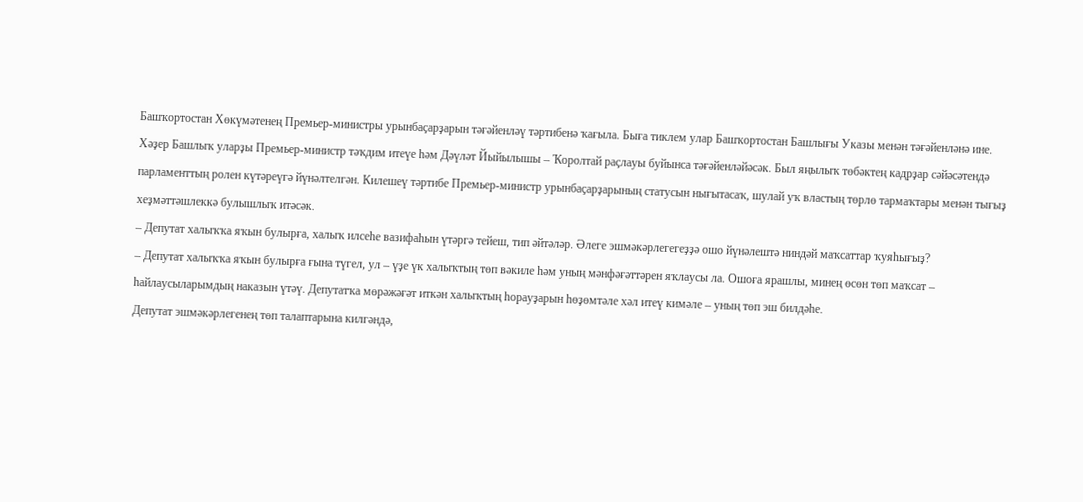Башҡортостан Хөкүмәтенең Премьер-министры урынбаҫарҙарын тәғәйенләү тәртибенә ҡағыла. Быға тиклем улар Башҡортостан Башлығы Указы менән тәғәйенләнә ине. Хәҙер Башлыҡ уларҙы Премьер-министр тәҡдим итеүе һәм Дәүләт Йыйылышы – Ҡоролтай раҫлауы буйынса тәғәйенләйәсәк. Был яңылыҡ төбәктең кадрҙар сәйәсәтендә парламенттың ролен күтәреүгә йүнәлтелгән. Килешеү тәртибе Премьер-министр урынбаҫарҙарының статусын нығытасаҡ, шулай уҡ властың төрлө тармаҡтары менән тығыҙ хеҙмәттәшлеккә булышлыҡ итәсәк.
– Депутат халыҡҡа яҡын булырға, халыҡ илсеһе вазифаһын үтәргә тейеш, тип әйтәләр. Әлеге эшмәкәрлегегеҙҙә ошо йүнәлештә ниндәй маҡсаттар ҡуяһығыҙ?
– Депутат халыҡҡа яҡын булырға ғына түгел, ул – үҙе үк халыҡтың төп вәкиле һәм уның мәнфәғәттәрен яҡлаусы ла. Ошоға ярашлы, минең өсөн төп маҡсат – һайлаусыларымдың наказын үтәү. Депутатҡа мөрәжәғәт иткән халыҡтың һорауҙарын һөҙөмтәле хәл итеү кимәле – уның төп эш билдәһе.
Депутат эшмәкәрлегенең төп талаптарына килгәндә,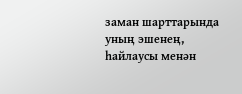заман шарттарында уның эшенең, һайлаусы менән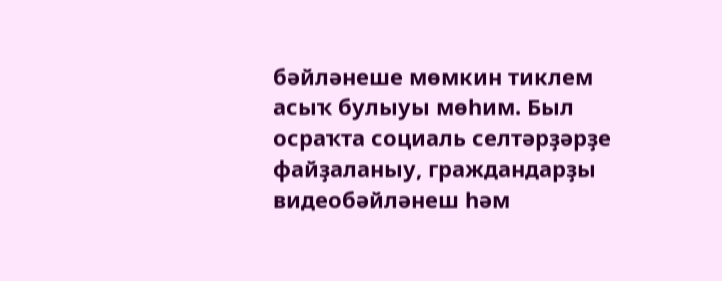бәйләнеше мөмкин тиклем асыҡ булыуы мөһим. Был осраҡта социаль селтәрҙәрҙе файҙаланыу, граждандарҙы видеобәйләнеш һәм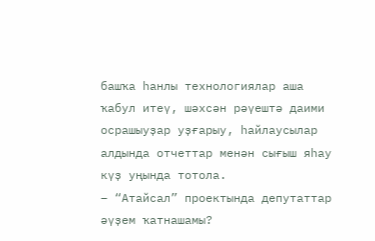башҡа һанлы технологиялар аша ҡабул итеү, шәхсән рәүештә даими осрашыуҙар уҙғарыу, һайлаусылар алдында отчеттар менән сығыш яһау күҙ уңында тотола.
– “Атайсал” проектында депутаттар әүҙем ҡатнашамы?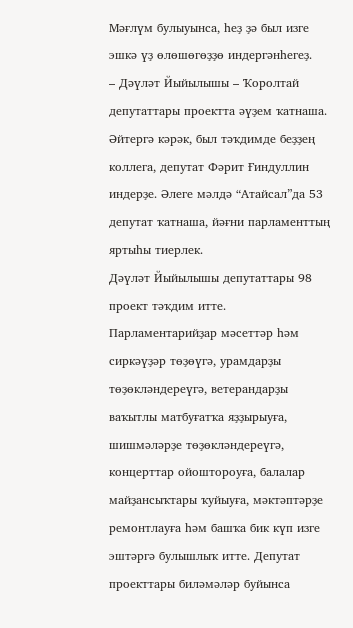Мәғлүм булыуынса, һеҙ ҙә был изге эшкә үҙ өлөшөгөҙҙө индергәнһегеҙ.
– Дәүләт Йыйылышы – Ҡоролтай депутаттары проектта әүҙем ҡатнаша. Әйтергә кәрәк, был тәҡдимде беҙҙең коллега, депутат Фәрит Ғиндуллин индерҙе. Әлеге мәлдә “Атайсал”да 53 депутат ҡатнаша, йәғни парламенттың яртыһы тиерлек.
Дәүләт Йыйылышы депутаттары 98 проект тәҡдим итте. Парламентарийҙар мәсеттәр һәм сиркәүҙәр төҙөүгә, урамдарҙы төҙөкләндереүгә, ветерандарҙы ваҡытлы матбуғатҡа яҙҙырыуға, шишмәләрҙе төҙөкләндереүгә, концерттар ойоштороуға, балалар майҙансыҡтары ҡуйыуға, мәктәптәрҙе ремонтлауға һәм башҡа бик күп изге эштәргә булышлыҡ итте. Депутат проекттары биләмәләр буйынса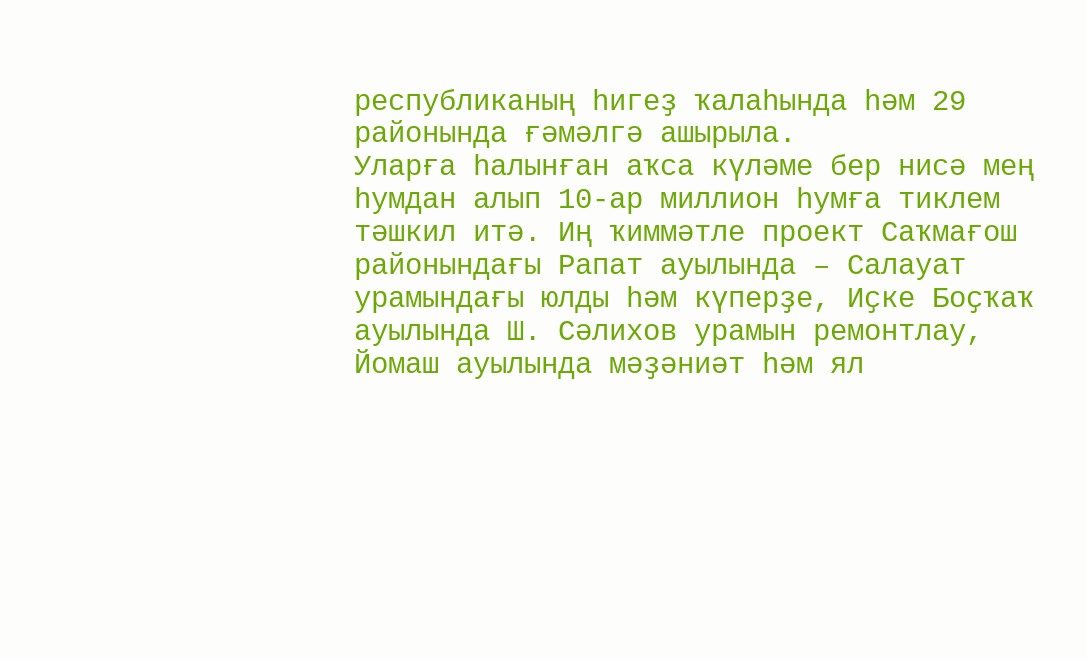республиканың һигеҙ ҡалаһында һәм 29 районында ғәмәлгә ашырыла.
Уларға һалынған аҡса күләме бер нисә мең һумдан алып 10-ар миллион һумға тиклем тәшкил итә. Иң ҡиммәтле проект Саҡмағош районындағы Рапат ауылында – Салауат урамындағы юлды һәм күперҙе, Иҫке Боҫҡаҡ ауылында Ш. Сәлихов урамын ремонтлау, Йомаш ауылында мәҙәниәт һәм ял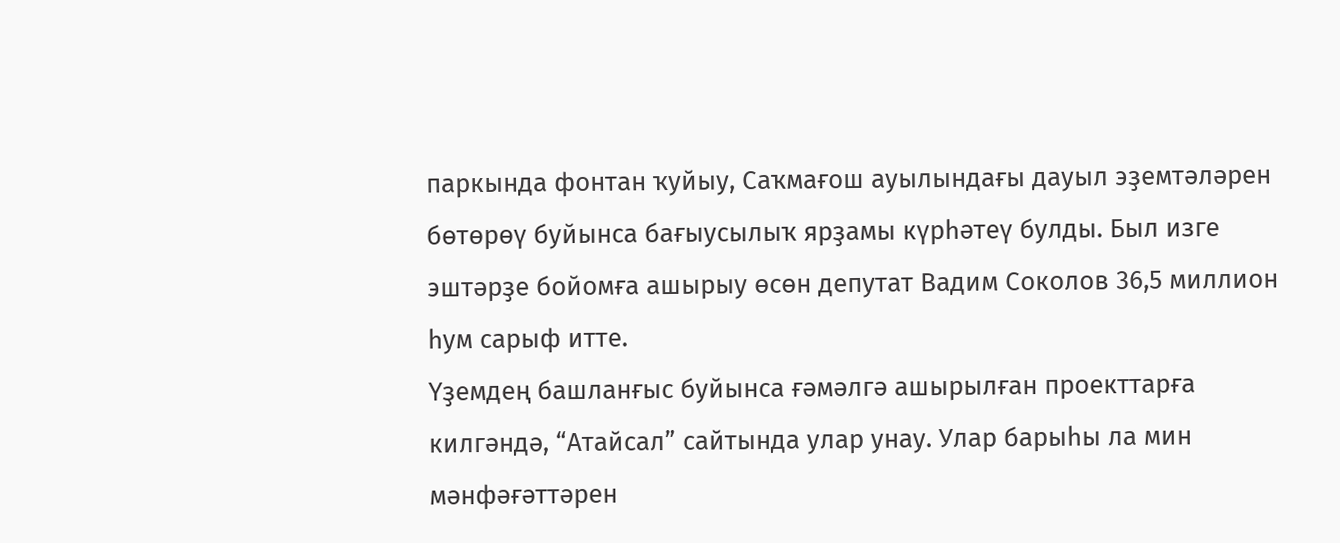паркында фонтан ҡуйыу, Саҡмағош ауылындағы дауыл эҙемтәләрен бөтөрөү буйынса бағыусылыҡ ярҙамы күрһәтеү булды. Был изге эштәрҙе бойомға ашырыу өсөн депутат Вадим Соколов 36,5 миллион һум сарыф итте.
Үҙемдең башланғыс буйынса ғәмәлгә ашырылған проекттарға килгәндә, “Атайсал” сайтында улар унау. Улар барыһы ла мин мәнфәғәттәрен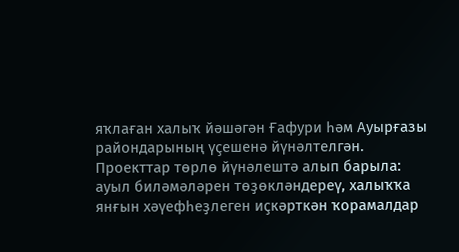яҡлаған халыҡ йәшәгән Ғафури һәм Ауырғазы райондарының үҫешенә йүнәлтелгән. Проекттар төрлө йүнәлештә алып барыла: ауыл биләмәләрен төҙөкләндереү, халыҡҡа янғын хәүефһеҙлеген иҫкәрткән ҡорамалдар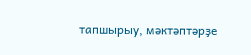тапшырыу, мәктәптәрҙе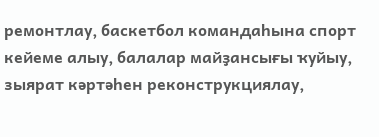ремонтлау, баскетбол командаһына спорт кейеме алыу, балалар майҙансығы ҡуйыу, зыярат кәртәһен реконструкциялау,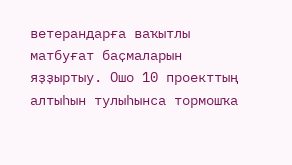ветерандарға ваҡытлы матбуғат баҫмаларын яҙҙыртыу. Ошо 10 проекттың алтыһын тулыһынса тормошҡа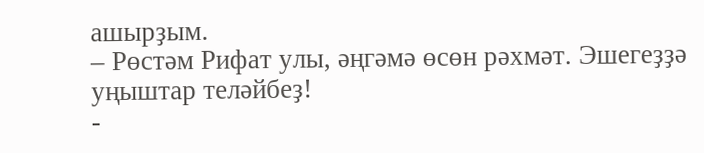ашырҙым.
– Рөстәм Рифат улы, әңгәмә өсөн рәхмәт. Эшегеҙҙә уңыштар теләйбеҙ!
-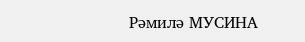Рәмилә МУСИНА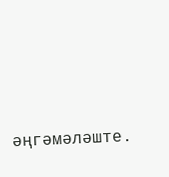әңгәмәләште.